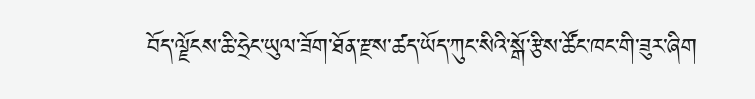བོད་ལྗོངས་ཆི་ཧྲེང་ཡུལ་ཟོག་ཐོན་རྫས་ཚད་ཡོད་ཀུང་སིའི་སྒོ་རྩིས་ཚོང་ཁང་གི་ཟུར་ཞིག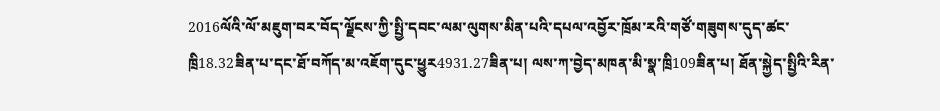2016ལོའི་ལོ་མཇུག་བར་བོད་ལྗོངས་ཀྱི་སྤྱི་དབང་ལམ་ལུགས་མིན་པའི་དཔལ་འབྱོར་ཁྲོམ་རའི་གཙོ་གཟུགས་དུད་ཚང་ཁྲི18.32ཟིན་པ་དང་ཐོ་བཀོད་མ་འཇོག་དུང་ཕྱུར4931.27ཟིན་པ། ལས་ཀ་བྱེད་མཁན་མི་སྣ་ཁྲི109ཟིན་པ། ཐོན་སྐྱེད་སྤྱིའི་རིན་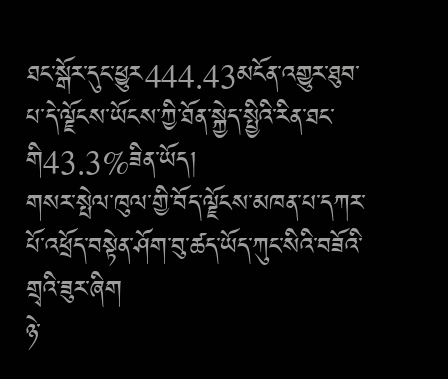ཐང་སྒོར་དུང་ཕྱུར444.43མངོན་འགྱུར་ཐུབ་པ་དེ་ལྗོངས་ཡོངས་ཀྱི་ཐོན་སྐྱེད་སྤྱིའི་རིན་ཐང་གི43.3%ཟིན་ཡོད།
གསར་སྤེལ་ཁུལ་གྱི་བོད་ལྗོངས་མཁན་པ་དཀར་པོ་འཕྲོད་བསྟེན་ཤོག་བུ་ཚད་ཡོད་ཀུང་སིའི་བཟོའི་གྲྭའི་ཟུར་ཞིག
ཉེ་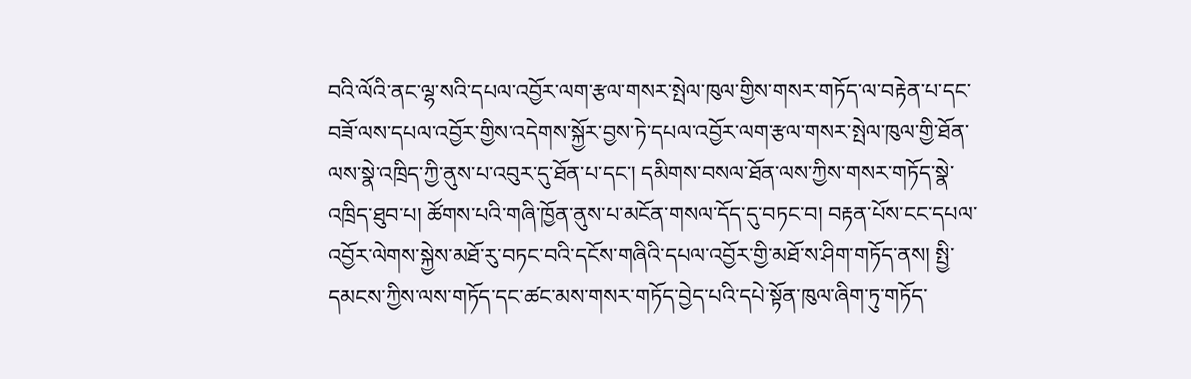བའི་ལོའི་ནང་ལྷ་སའི་དཔལ་འབྱོར་ལག་རྩལ་གསར་སྤེལ་ཁུལ་གྱིས་གསར་གཏོད་ལ་བརྟེན་པ་དང་བཟོ་ལས་དཔལ་འབྱོར་གྱིས་འདེགས་སྐྱོར་བྱས་ཏེ་དཔལ་འབྱོར་ལག་རྩལ་གསར་སྤེལ་ཁུལ་གྱི་ཐོན་ལས་སྣེ་འཁྲིད་ཀྱི་ནུས་པ་འབུར་དུ་ཐོན་པ་དང་། དམིགས་བསལ་ཐོན་ལས་ཀྱིས་གསར་གཏོད་སྣེ་འཁྲིད་ཐུབ་པ། ཚོགས་པའི་གཞི་ཁྱོན་ནུས་པ་མངོན་གསལ་དོད་དུ་བཏང་བ། བརྟན་པོས་ངང་དཔལ་འབྱོར་ལེགས་སྐྱེས་མཐོ་རུ་བཏང་བའི་དངོས་གཞིའི་དཔལ་འབྱོར་གྱི་མཐོ་ས་ཤིག་གཏོད་ནས། སྤྱི་དམངས་ཀྱིས་ལས་གཏོད་དང་ཚང་མས་གསར་གཏོད་བྱེད་པའི་དཔེ་སྟོན་ཁུལ་ཞིག་ཏུ་གཏོད་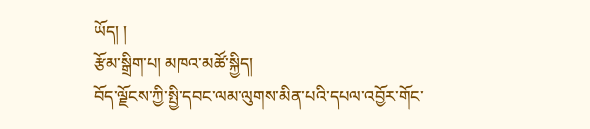ཡོད། །
རྩོམ་སྒྲིག་པ། མཁའ་མཚོ་སྐྱིད།
བོད་ལྗོངས་ཀྱི་སྤྱི་དབང་ལམ་ལུགས་མིན་པའི་དཔལ་འབྱོར་གོང་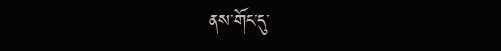ནས་གོང་དུ་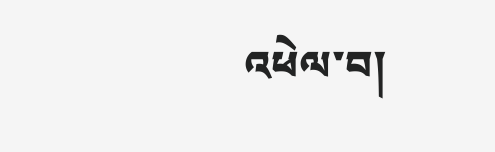འཕེལ་བ།